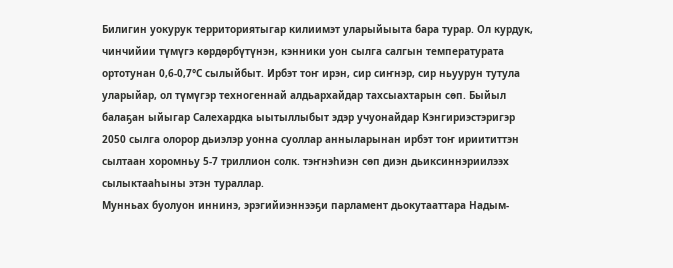Билигин уокурук территориятыгар килиимэт уларыйыыта бара турар. Ол курдук, чинчийии түмүгэ көрдөрбүтүнэн, кэнники уон сылга салгын температурата ортотунан 0,6-0,7°С сылыйбыт. Ирбэт тоҥ ирэн, сир сиҥнэр, сир ньуурун тутула уларыйар, ол түмүгэр техногеннай алдьархайдар тахсыахтарын сөп. Быйыл балаҕан ыйыгар Салехардка ыытыллыбыт эдэр учуонайдар Кэнгириэстэригэр 2050 сылга олорор дьиэлэр уонна суоллар анныларынан ирбэт тоҥ ириититтэн сылтаан хоромньу 5-7 триллион солк. тэҥнэһиэн сөп диэн дьиксиннэриилээх сылыктааһыны этэн тураллар.
Мунньах буолуон иннинэ, эрэгийиэннээҕи парламент дьокутааттара Надым-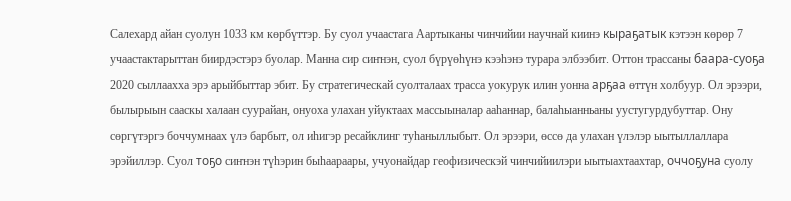Салехард айан суолун 1033 км көрбүттэр. Бу суол учаастага Аартыканы чинчийии научнай киинэ кыраҕатык кэтээн көрөр 7 учаастактарыттан биирдэстэрэ буолар. Манна сир сиҥнэн, суол бүрүөһүнэ кээһэнэ турара элбээбит. Оттон трассаны баара-суоҕа 2020 сыллаахха эрэ арыйбыттар эбит. Бу стратегическай суолталаах трасса уокурук илин уонна арҕаа өттүн холбуур. Ол эрээри, былырыын сааскы халаан суурайан, онуоха улахан уйуктаах массыыналар ааһаннар, балаһыанньаны уустугурдубуттар. Ону сөргүтэргэ боччумнаах үлэ барбыт, ол иһигэр ресайклинг туһаныллыбыт. Ол эрээри, өссө да улахан үлэлэр ыытыллаллара эрэйиллэр. Суол тоҕо сиҥнэн түһэрин быһаараары, учуонайдар геофизическэй чинчийиилэри ыытыахтаахтар, оччоҕуна суолу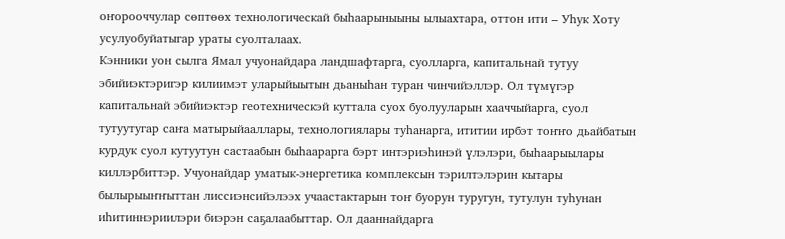оҥорооччулар сөптөөх технологическай быһаарыныыны ылыахтара, оттон ити – Уһук Хоту усулуобуйатыгар ураты суолталаах.
Кэнники уон сылга Ямал учуонайдара ландшафтарга, суолларга, капитальнай тутуу эбийиэктэригэр килиимэт уларыйыытын дьаныһан туран чинчийэллэр. Ол түмүгэр капитальнай эбийиэктэр геотехническэй куттала суох буолууларын хааччыйарга, суол тутуутугар саҥа матырыйааллары, технологиялары туһанарга, ититии ирбэт тоҥҥо дьайбатын курдук суол кутуутун састаабын быһаарарга бэрт интэриэһинэй үлэлэри, быһаарыылары киллэрбиттэр. Учуонайдар уматык-энергетика комплексын тэрилтэлэрин кытары былырыыҥҥыттан лиссиэнсийэлээх учаастактарын тоҥ буорун туругун, тутулун туһунан иһитиннэриилэри биэрэн саҕалаабыттар. Ол дааннайдарга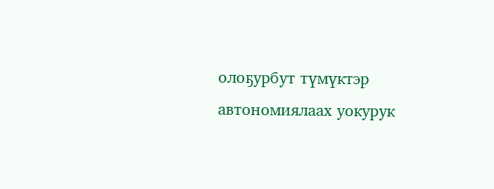олоҕурбут түмүктэр автономиялаах уокурук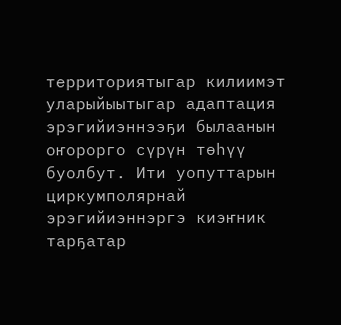территориятыгар килиимэт уларыйыытыгар адаптация эрэгийиэннээҕи былаанын оҥорорго сүрүн төһүү буолбут. Ити уопуттарын циркумполярнай эрэгийиэннэргэ киэҥник тарҕатар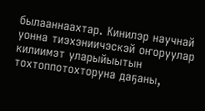былааннаахтар. Кинилэр научнай уонна тиэхэниичэскэй оҥоруулар килиимэт уларыйыытын тохтоппотохторуна даҕаны,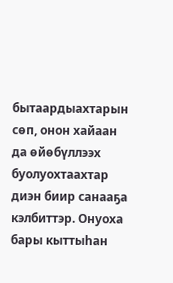бытаардыахтарын сөп, онон хайаан да өйөбүллээх буолуохтаахтар диэн биир санааҕа кэлбиттэр. Онуоха бары кыттыһан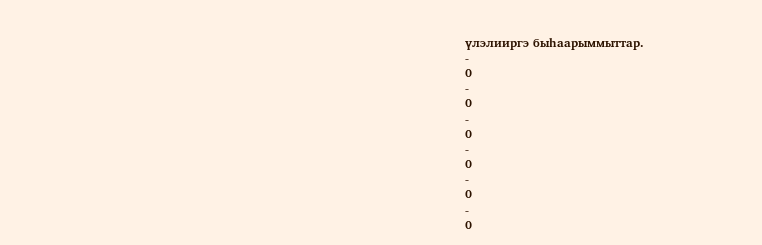үлэлииргэ быһаарыммыттар.
-
0
-
0
-
0
-
0
-
0
-
0